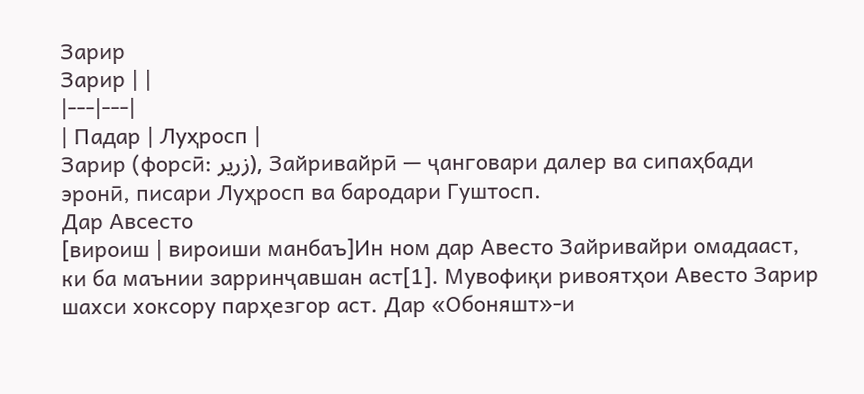Зарир
Зарир | |
|---|---|
| Падар | Луҳросп |
Зарир (форсӣ: زریر), Зайривайрӣ — ҷанговари далер ва сипаҳбади эронӣ, писари Луҳросп ва бародари Гуштосп.
Дар Авсесто
[вироиш | вироиши манбаъ]Ин ном дар Авесто Зайривайри омадааст, ки ба маънии зарринҷавшан аст[1]. Мувофиқи ривоятҳои Авесто Зарир шахси хоксору парҳезгор аст. Дар «Обоняшт»-и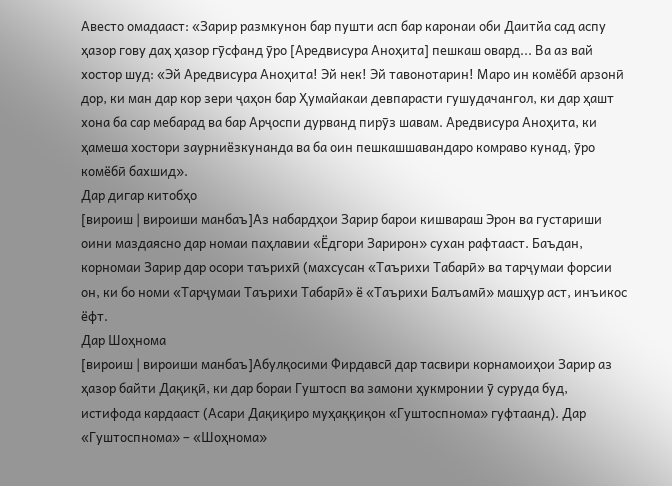Авесто омадааст: «Зарир размкунон бар пушти асп бар каронаи оби Даитйа сад аспу ҳазор гову даҳ ҳазор гӯсфанд ӯро [Аредвисура Аноҳита] пешкаш овард... Ва аз вай хостор шуд: «Эй Аредвисура Аноҳита! Эй нек! Эй тавонотарин! Маро ин комёбӣ арзонӣ дор, ки ман дар кор зери ҷаҳон бар Ҳумайакаи девпарасти гушудачангол, ки дар ҳашт хона ба сар мебарад ва бар Арҷоспи дурванд пирӯз шавам. Аредвисура Аноҳита, ки ҳамеша хостори заурниёзкунанда ва ба оин пешкашшавандаро комраво кунад, ӯро комёбӣ бахшид».
Дар дигар китобҳо
[вироиш | вироиши манбаъ]Аз набардҳои Зарир барои кишвараш Эрон ва густариши оини маздаясно дар номаи паҳлавии «Ёдгори Зарирон» сухан рафтааст. Баъдан, корномаи Зарир дар осори таърихӣ (махсусан «Таърихи Табарӣ» ва тарҷумаи форсии он, ки бо номи «Тарҷумаи Таърихи Табарӣ» ё «Таърихи Балъамӣ» машҳур аст, инъикос ёфт.
Дар Шоҳнома
[вироиш | вироиши манбаъ]Абулқосими Фирдавсӣ дар тасвири корнамоиҳои Зарир аз ҳазор байти Дақиқӣ, ки дар бораи Гуштосп ва замони ҳукмронии ӯ суруда буд, истифода кардааст (Асари Дақиқиро муҳаққиқон «Гуштоспнома» гуфтаанд). Дар «Гуштоспнома» – «Шоҳнома»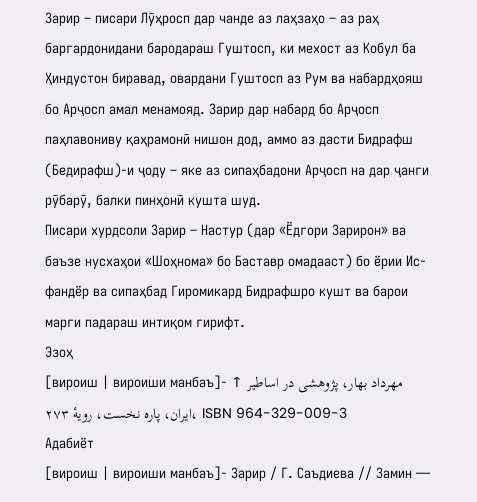Зарир – писари Лӯҳросп дар чанде аз лаҳзаҳо – аз раҳ баргардонидани бародараш Гуштосп, ки мехост аз Кобул ба Ҳиндустон биравад, овардани Гуштосп аз Рум ва набардҳояш бо Арҷосп амал менамояд. Зарир дар набард бо Арҷосп паҳлавониву қаҳрамонӣ нишон дод, аммо аз дасти Бидрафш (Бедирафш)-и ҷоду – яке аз сипаҳбадони Арҷосп на дар ҷанги рӯбарӯ, балки пинҳонӣ кушта шуд.
Писари хурдсоли Зарир – Настур (дар «Ёдгори Зарирон» ва баъзе нусхаҳои «Шоҳнома» бо Баставр омадааст) бо ёрии Ис-фандёр ва сипаҳбад Гиромикард Бидрафшро кушт ва барои марги падараш интиқом гирифт.
Эзоҳ
[вироиш | вироиши манбаъ]- ↑ مهرداد بهار، پژوهشی در اساطیر ایران، پاره نخست، رویهٔ ۲۷۳، ISBN 964-329-009-3
Адабиёт
[вироиш | вироиши манбаъ]- Зарир / Г. Саъдиева // Замин —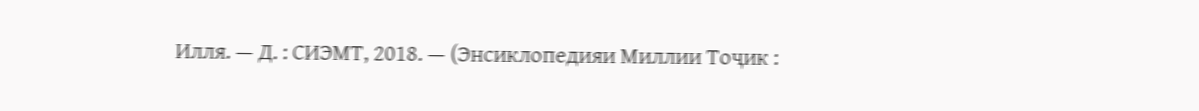Илля. — Д. : СИЭМТ, 2018. — (Энсиклопедияи Миллии Тоҷик :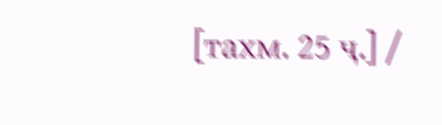[тахм. 25 ҷ.] /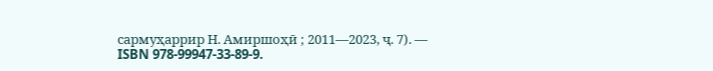сармуҳаррир Н. Амиршоҳӣ ; 2011—2023, ҷ. 7). — ISBN 978-99947-33-89-9.